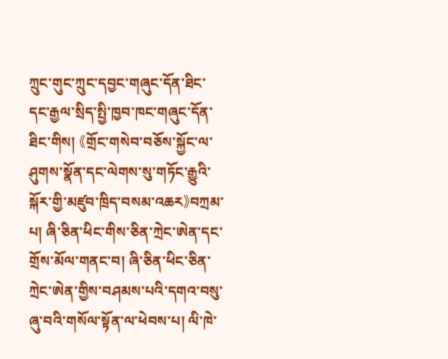ཀྲུང་གུང་ཀྲུང་དབྱང་གཞུང་དོན་ཐིང་དང་རྒྱལ་སྲིད་སྤྱི་ཁྱབ་ཁང་གཞུང་དོན་ཐིང་གིས། 《གྲོང་གསེབ་བཅོས་སྐྱོང་ལ་ཤུགས་སྣོན་དང་ལེགས་སུ་གཏོང་རྒྱུའི་སྐོར་གྱི་མཛུབ་ཁྲིད་བསམ་འཆར》བཀྲམ་པ། ཞི་ཅིན་ཕིང་གིས་ཅིན་ཀྲེང་ཨེན་དང་གྲོས་མོལ་གནང་བ། ཞི་ཅིན་ཕིང་ཅིན་ཀྲེང་ཨེན་གྱིས་བཤམས་པའི་དགའ་བསུ་ཞུ་བའི་གསོལ་སྟོན་ལ་ཕེབས་པ། ལི་ཁེ་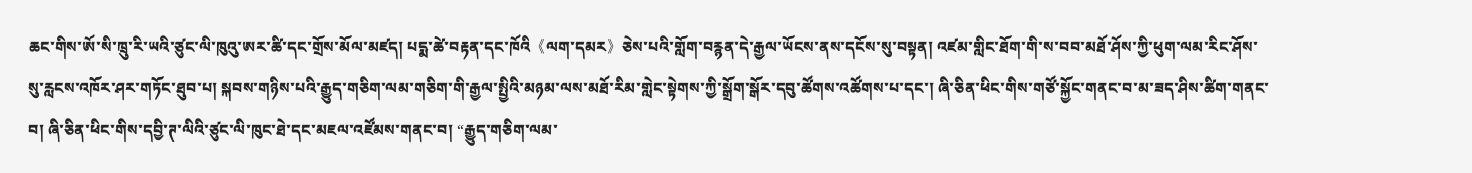ཆང་གིས་ཨོ་སི་ཁྲུ་རི་ཡའི་ཙུང་ལི་ཁུའུ་ཨར་ཚི་དང་གྲོས་མོལ་མཛད། པདྨ་ཚེ་བརྟན་དང་ཁོའི《ལག་དམར》ཅེས་པའི་གློག་བརྙན་དེ་རྒྱལ་ཡོངས་ནས་དངོས་སུ་བསྟན། འཛམ་གླིང་ཐོག་གི་ས་བབ་མཐོ་ཤོས་ཀྱི་ཕུག་ལམ་རིང་ཤོས་སུ་རླངས་འཁོར་ཤར་གཏོང་ཐུབ་པ། སྐབས་གཉིས་པའི་རྒྱུད་གཅིག་ལམ་གཅིག་གི་རྒྱལ་སྤྱིའི་མཉམ་ལས་མཐོ་རིམ་གླེང་སྟེགས་ཀྱི་སྒྲོག་སྒོར་དབུ་ཚོགས་འཚོགས་པ་དང་། ཞི་ཅིན་ཕིང་གིས་གཙོ་སྐྱོང་གནང་བ་མ་ཟད་ཤིས་ཚིག་གནང་བ། ཞི་ཅིན་ཕིང་གིས་དབྱི་ཊ་ལིའི་ཙུང་ལི་ཁུང་ཐེ་དང་མཇལ་འཛོམས་གནང་བ། “རྒྱུད་གཅིག་ལམ་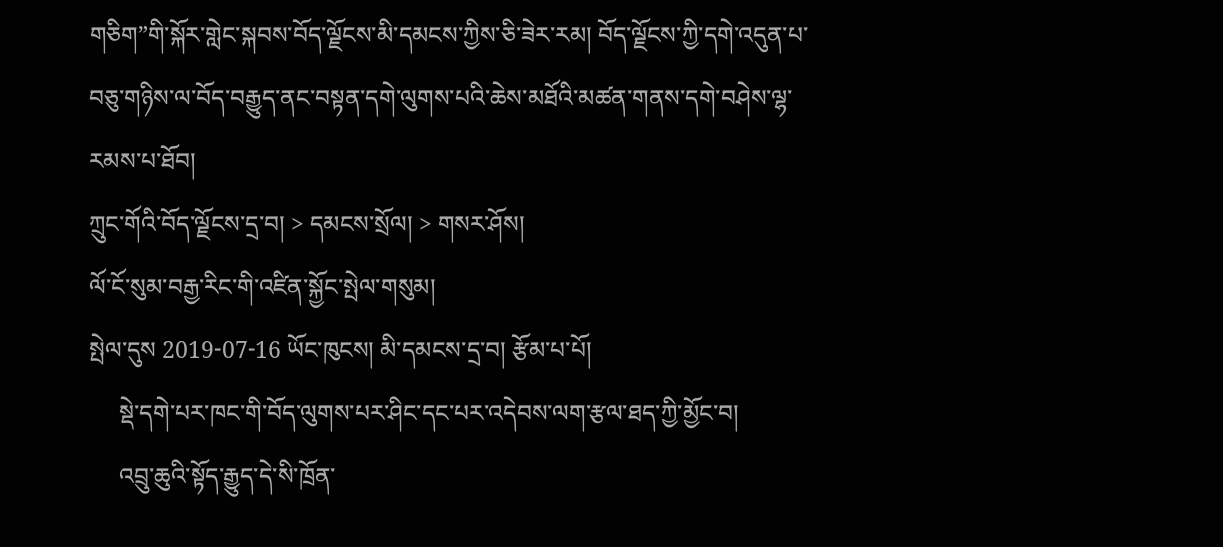གཅིག”གི་སྐོར་གླེང་སྐབས་བོད་ལྗོངས་མི་དམངས་ཀྱིས་ཅི་ཟེར་རམ། བོད་ལྗོངས་ཀྱི་དགེ་འདུན་པ་བཅུ་གཉིས་ལ་བོད་བརྒྱུད་ནང་བསྟན་དགེ་ལུགས་པའི་ཆེས་མཐོའི་མཚན་གནས་དགེ་བཤེས་ལྷ་རམས་པ་ཐོབ།
ཀྲུང་གོའི་བོད་ལྗོངས་དྲ་བ། > དམངས་སྲོལ། > གསར་ཤོས།
ལོ་ངོ་སུམ་བརྒྱ་རིང་གི་འཛིན་སྐྱོང་སྤེལ་གསུམ།
སྤེལ་དུས 2019-07-16 ཡོང་ཁུངས། མི་དམངས་དྲ་བ། རྩོམ་པ་པོ།
     སྡེ་དགེ་པར་ཁང་གི་བོད་ལུགས་པར་ཤིང་དང་པར་འདེབས་ལག་རྩལ་ཐད་ཀྱི་མྱོང་བ།
     འབྲུ་ཆུའི་སྟོད་རྒྱུད་དེ་སི་ཁྲོན་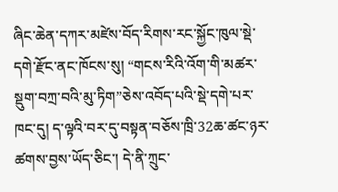ཞིང་ཆེན་དཀར་མཛེས་བོད་རིགས་རང་སྐྱོང་ཁུལ་སྡེ་དགེ་རྫོང་ནང་ཁོངས་སུ། “གངས་རིའི་འོག་གི་མཚར་སྡུག་བཀྲ་བའི་མུ་ཏིག”ཅེས་འབོད་པའི་སྡེ་དགེ་པར་ཁང་དུ། ད་ལྟའི་བར་དུ་བསྟན་བཅོས་ཁྲི་32ཆ་ཚང་ཉར་ཚགས་བྱས་ཡོད་ཅིང་། དེ་ནི་ཀྲུང་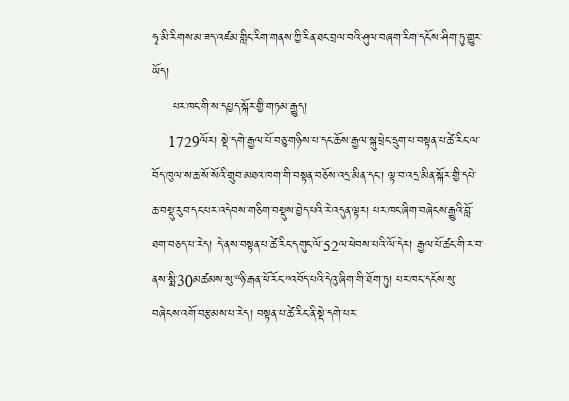ཧྭ་མི་རིགས་མ་ཟད་འཛམ་གླིང་རིག་གནས་ཀྱི་རིན་ཐང་བྲལ་བའི་ཤུལ་བཞག་རིག་དངོས་ཤིག་ཏུ་གྱུར་ཡོད།
     པར་ཁང་གི་ས་དཔྱད་སྐོར་གྱི་གཏམ་རྒྱུད།
    1729ལོར། སྡེ་དགེ་རྒྱལ་པོ་བཅུ་གཉིས་པ་དང་ཆོས་རྒྱལ་སྐུ་ཕྲེང་དྲུག་པ་བསྟན་པ་ཚེ་རིང་ལ་བོད་ཁུལ་ས་ཆ་སོ་སོའི་གྲུབ་མཐའ་ཁག་གི་བསྟན་བཅོས་འདྲ་མིན་དང་། ལྟ་བ་འདྲ་མིན་སྐོར་གྱི་དཔེ་ཆ་བསྡུ་རུབ་དང་པར་འདེབས་གཅིག་བསྡུས་བྱེད་པའི་རེ་འདུན་ལྟར། པར་ཁང་ཞིག་བཞེངས་རྒྱུའི་བློ་ཐག་བཅད་པ་རེད། དེ་ནས་བསྟན་པ་ཚེ་རིང་དགུང་ལོ་52ལ་ཕེབས་པའི་ལོ་དེར། རྒྱལ་པོ་ཚང་གི་ར་བ་ནས་སྨི་30མཚམས་སུ་“ཉི་རྒན་ཕོ་རོང་”འབོད་པའི་དེའུ་ཞིག་གི་ཐོག་ཏུ། པར་ཁང་དངོས་སུ་བཞེངས་འགོ་བརྩམས་པ་རེད། བསྟན་པ་ཚེ་རིང་ནི་སྡེ་དགེ་པར་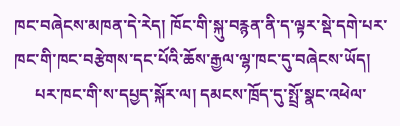ཁང་བཞེངས་མཁན་དེ་རེད། ཁོང་གི་སྐུ་བརྙན་ནི་ད་ལྟར་སྡེ་དགེ་པར་ཁང་གི་ཁང་བརྩེགས་དང་པོའི་ཆོས་རྒྱལ་ལྷ་ཁང་དུ་བཞེངས་ཡོད།
     པར་ཁང་གི་ས་དཔྱད་སྐོར་ལ། དམངས་ཁྲོད་དུ་སྤྲོ་སྣང་འཕེལ་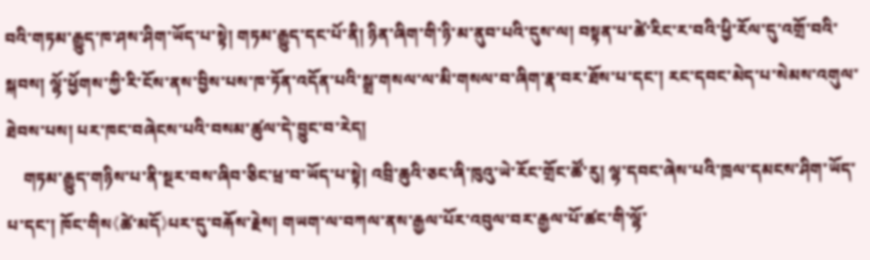བའི་གཏམ་རྒྱུད་ཁ་ཤས་ཤིག་ཡོད་པ་སྟེ། གཏམ་རྒྱུད་དང་པོ་ནི། ཉིན་ཞིག་གི་ཉི་མ་ནུབ་པའི་དུས་ལ། བསྟན་པ་ཚེ་རིང་ར་བའི་ཕྱི་རོལ་དུ་འགྲོ་བའི་སྐབས། ལྷོ་ཕྱོགས་ཀྱི་རི་ངོས་ནས་བྱིས་པས་ཁ་ཏོན་འདོན་པའི་སྒྲ་གསལ་ལ་མི་གསལ་བ་ཞིག་རྣ་བར་ཐོས་པ་དང་། རང་དབང་མེད་པ་སེམས་འགུལ་ཐེབས་པས། པར་ཁང་བཞེངས་པའི་བསམ་ཚུལ་དེ་བྱུང་བ་རེད།
    གཏམ་རྒྱུད་གཉིས་པ་ནི་སྔར་བས་ཞིབ་ཅིང་ཕྲ་བ་ཡོད་པ་སྟེ། འབྲི་ཆུའི་ཅང་ཞི་ཁུའུ་ཡེ་རོང་གྲོང་ཚོ་རུ། ལྷ་དབང་ཞེས་པའི་ཁྲལ་དམངས་ཤིག་ཡོད་པ་དང་། ཁོང་གིས《ཚེ་མདོ》པར་དུ་བརྐོས་རྗེས། གཡག་ལ་བཀལ་ནས་རྒྱལ་པོར་འབུལ་བར་རྒྱལ་པོ་ཚང་གི་ལྷོ་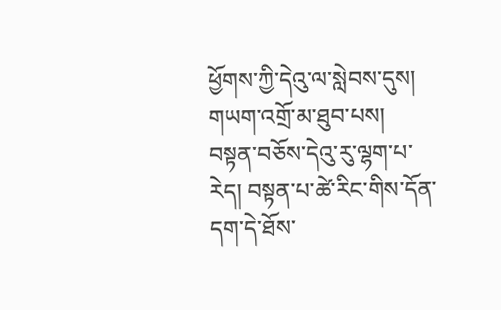ཕྱོགས་ཀྱི་དེའུ་ལ་སླེབས་དུས། གཡག་འགྲོ་མ་ཐུབ་པས། བསྟན་བཅོས་དེའུ་རུ་ལྷག་པ་རེད། བསྟན་པ་ཚེ་རིང་གིས་དོན་དག་དེ་ཐོས་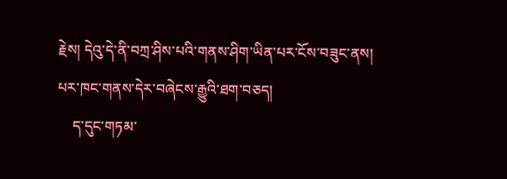རྗེས། དེའུ་དེ་ནི་བཀྲ་ཤིས་པའི་གནས་ཤིག་ཡིན་པར་ངོས་བཟུང་ནས། པར་ཁང་གནས་དེར་བཞེངས་རྒྱུའི་ཐག་བཅད།
    ད་དུང་གཏམ་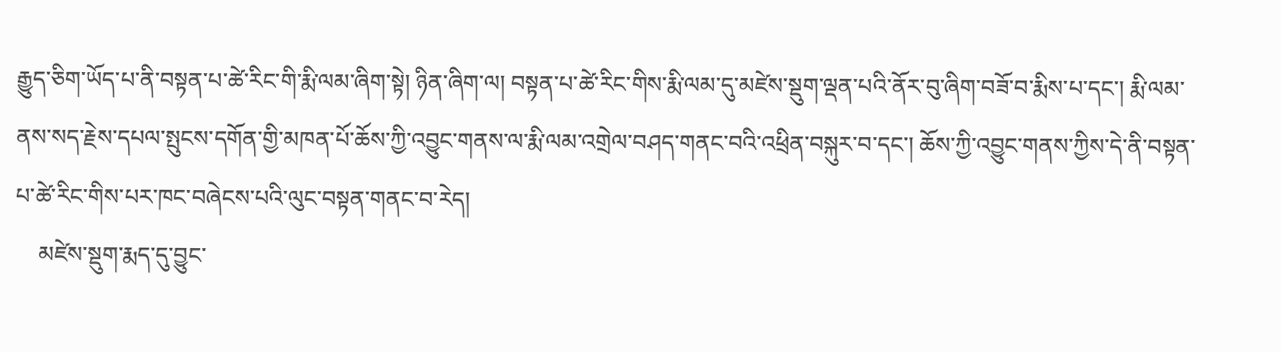རྒྱུད་ཅིག་ཡོད་པ་ནི་བསྟན་པ་ཚེ་རིང་གི་རྨི་ལམ་ཞིག་སྟེ། ཉིན་ཞིག་ལ། བསྟན་པ་ཚེ་རིང་གིས་རྨི་ལམ་དུ་མཛེས་སྡུག་ལྡན་པའི་ནོར་བུ་ཞིག་བཟོ་བ་རྨིས་པ་དང་། རྨི་ལམ་ནས་སད་རྗེས་དཔལ་སྤུངས་དགོན་གྱི་མཁན་པོ་ཆོས་ཀྱི་འབྱུང་གནས་ལ་རྨི་ལམ་འགྲེལ་བཤད་གནང་བའི་འཕྲིན་བསྐུར་བ་དང་། ཆོས་ཀྱི་འབྱུང་གནས་ཀྱིས་དེ་ནི་བསྟན་པ་ཚེ་རིང་གིས་པར་ཁང་བཞེངས་པའི་ལུང་བསྟན་གནང་བ་རེད།
    མཛེས་སྡུག་རྨད་དུ་བྱུང་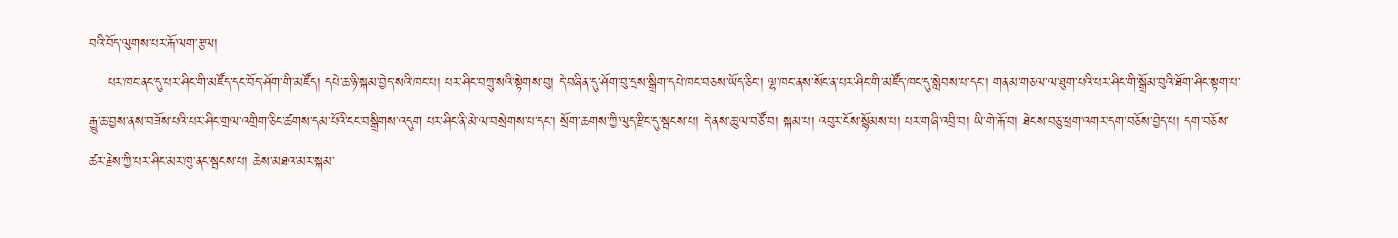བའི་བོད་ལུགས་པར་རྐོ་ལག་རྩལ།
    པར་ཁང་ནང་དུ་པར་ཤིང་གི་མཛོད་དང་བོད་ཤོག་གི་མཛོད། དཔེ་ཆ་ཉི་སྐམ་བྱེད་སའི་ཁང་པ། པར་ཤིང་བཀྲུ་སའི་སྟེགས་བུ། དེ་བཞིན་དུ་ཤོག་བུ་དྲས་སྒྲིག་དཔེ་ཁང་བཅས་ཡོད་ཅིང་། ལྷ་ཁང་ནས་སོང་ན་པར་ཤིང་གི་མཛོད་ཁང་དུ་སླེབས་པ་དང་། གནམ་གཅལ་ལ་ཐུག་པའི་པར་ཤིང་གི་སྒྲོམ་བུའི་ཐོག་ཤིང་སྟག་པ་རྒྱུ་ཆ་བྱས་ནས་བཟོས་པའི་པར་ཤིང་གྲལ་འགྲིག་ཅིང་ཚགས་དམ་པོའི་ངང་བསྒྲིགས་འདུག པར་ཤིང་ནི་མེ་ལ་བསྲེགས་པ་དང་། སྲོག་ཆགས་ཀྱི་ལུད་རྫིང་དུ་སྦངས་པ། དེ་ནས་ཆུ་ལ་བཙོ་བ། སྐམ་པ། འབུར་ངོས་སྙོམས་པ། པར་གཞི་འབྲི་བ། ཡི་གེ་རྐོ་བ། ཐེངས་བཅུ་ཕྲག་འགར་དག་བཅོས་བྱེད་པ། དག་བཅོས་ཚར་རྗེས་ཀྱི་པར་ཤིང་མར་ཁུ་ནང་སྦངས་པ། ཆེས་མཐའ་མར་སྐམ་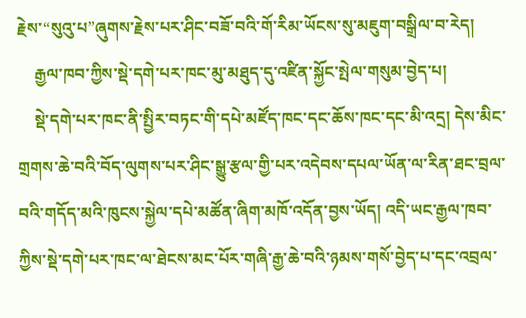རྗེས་“སུའུ་པ”ཞུགས་རྗེས་པར་ཤིང་བཟོ་བའི་གོ་རིམ་ཡོངས་སུ་མཇུག་བསྒྲིལ་བ་རེད།
    རྒྱལ་ཁབ་ཀྱིས་སྡེ་དགེ་པར་ཁང་མུ་མཐུད་དུ་འཛིན་སྐྱོང་སྤེལ་གསུམ་བྱེད་པ།
    སྡེ་དགེ་པར་ཁང་ནི་སྤྱིར་བཏང་གི་དཔེ་མཛོད་ཁང་དང་ཆོས་ཁང་དང་མི་འདྲ། དེས་མིང་གྲགས་ཆེ་བའི་བོད་ལུགས་པར་ཤིང་སྒྱུ་རྩལ་གྱི་པར་འདེབས་དཔལ་ཡོན་ལ་རིན་ཐང་བྲལ་བའི་གདོད་མའི་ཁུངས་སྐྱེལ་དཔེ་མཚོན་ཞིག་མཁོ་འདོན་བྱས་ཡོད། འདི་ཡང་རྒྱལ་ཁབ་ཀྱིས་སྡེ་དགེ་པར་ཁང་ལ་ཐེངས་མང་པོར་གཞི་རྒྱ་ཆེ་བའི་ཉམས་གསོ་བྱེད་པ་དང་འབྲལ་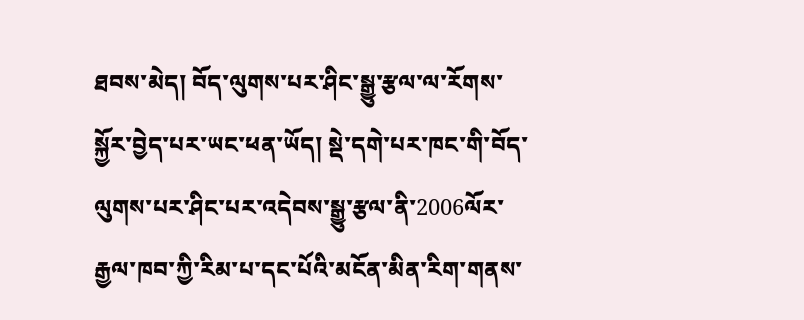ཐབས་མེད། བོད་ལུགས་པར་ཤིང་སྒྱུ་རྩལ་ལ་རོགས་སྐྱོར་བྱེད་པར་ཡང་ཕན་ཡོད། སྡེ་དགེ་པར་ཁང་གི་བོད་ལུགས་པར་ཤིང་པར་འདེབས་སྒྱུ་རྩལ་ནི་2006ལོར་རྒྱལ་ཁབ་ཀྱི་རིམ་པ་དང་པོའི་མངོན་མིན་རིག་གནས་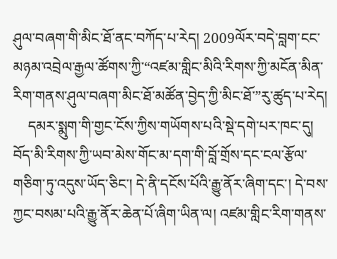ཤུལ་བཞག་གི་མིང་ཐོ་ནང་བཀོད་པ་རེད། 2009ལོར་བདེ་བླག་ངང་མཉམ་འབྲེལ་རྒྱལ་ཚོགས་ཀྱི་“འཛམ་གླིང་མིའི་རིགས་ཀྱི་མངོན་མིན་རིག་གནས་ཤུལ་བཞག་མིང་ཐོ་མཚོན་བྱེད་ཀྱི་མིང་ཐོ་”རུ་ཚུད་པ་རེད།
    དམར་སྨུག་གི་གྱང་ངོས་ཀྱིས་གཡོགས་པའི་སྡེ་དགེ་པར་ཁང་དུ། བོད་མི་རིགས་ཀྱི་ཡབ་མེས་གོང་མ་དག་གི་བློ་གྲོས་དང་ངལ་རྩོལ་གཅིག་ཏུ་འདུས་ཡོད་ཅིང་། དེ་ནི་དངོས་པོའི་རྒྱུ་ནོར་ཞིག་དང་། དེ་བས་ཀྱང་བསམ་པའི་རྒྱུ་ནོར་ཆེན་པོ་ཞིག་ཡིན་ལ། འཛམ་གླིང་རིག་གནས་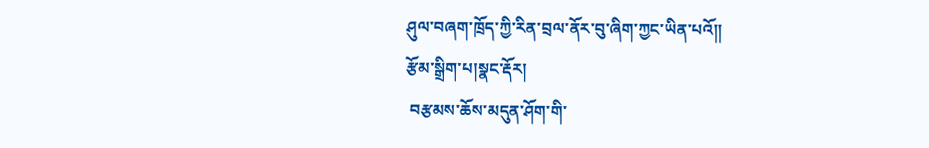ཤུལ་བཞག་ཁྲོད་ཀྱི་རིན་བྲལ་ནོར་བུ་ཞིག་ཀྱང་ཡིན་པའོ།།
རྩོམ་སྒྲིག་པ།སྣང་རྡོར།
 བརྩམས་ཆོས་མདུན་ཤོག་གི་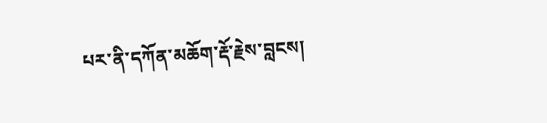པར་ནི་དཀོན་མཆོག་རྡོ་རྗེས་བླངས།